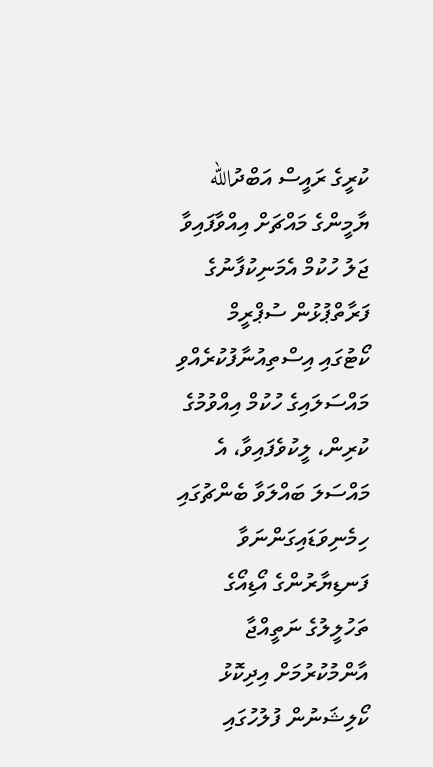ކުރީގެ ރައީސް އަބްދުالله ޔާމީންގެ މައްޗަށް އިއްވާފައިވާ ޖަލު ހުކުމް އެމަނިކުފާނުގެ ފަރާތްޕުޅުން ސުޕްރީމް ކޯޓުގައި އިސްތިއުނާފުކުރެއްވި މައްސަލައިގެ ހުކުމް އިއްވުމުގެ ކުރިން، ލީކުވެފައިވާ، އެ މައްސަލަ ބައްލަވާ ބެންޗުގައި ހިމެނިވަޑައިގަންނަވާ ފަނޑިޔާރުންގެ އޯޑިއޯގެ ތަހުލީލުގެ ނަތީއްޖާ އާންމުކުރުމަށް އިދިކޮޅު ކޯލިޝަނުން ފުލުހުގައި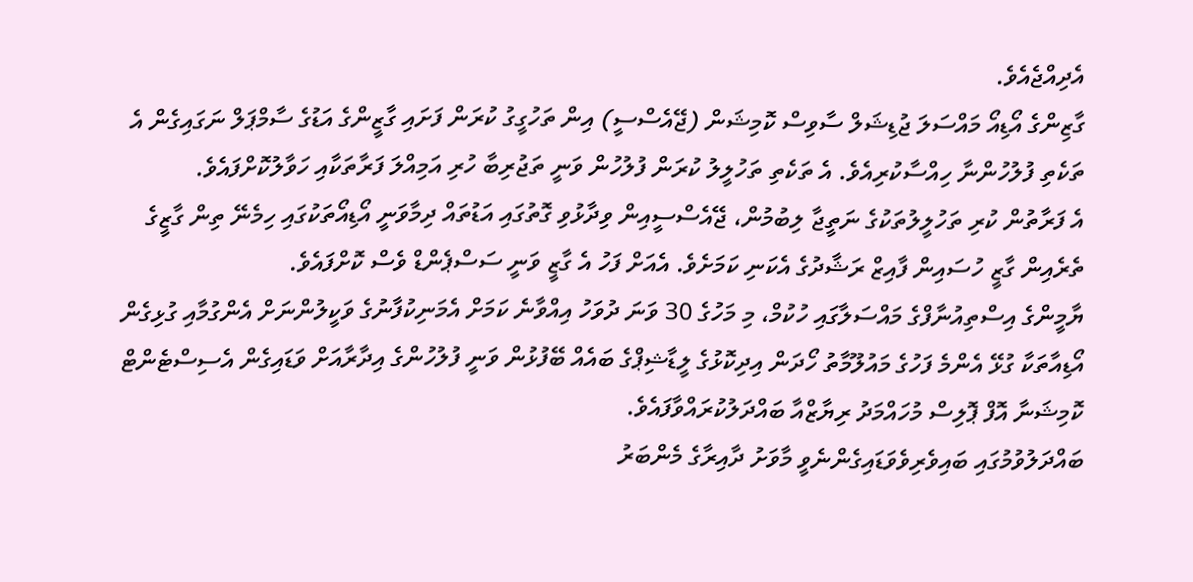އެދިއްޖެއެވެ.
ގާޒިންގެ އޯޑިއޯ މައްސަލަ ޖުޑިޝަލް ސާވިސް ކޮމިޝަން (ޖޭއެސްސީ) އިން ތަހުގީގު ކުރަން ފަށައި ގާޒީންގެ އަޑުގެ ސާމްޕަލް ނަގައިގެން އެ ތަކެތި ފުލުހުންނާ ހިއްސާކުރިއެވެ. އެ ތަކެތި ތަހުލީލު ކުރަން ފުލުހުން ވަނީ ތަޖުރިބާ ހުރި އަމިއްލަ ފަރާތަކާއި ހަވާލުކޮށްފައެވެ.
އެ ފަރާތުން ކުރި ތަހުލީލުތަކުގެ ނަތީޖާ ލިބުމުން، ޖޭއެސްސީއިން ވިދާޅުވި ގޮތުގައި އަޑުތައް ދިމާވަނީ އޯޑިއޯތަކުގައި ހިމެނޭ ތިން ގާޒީގެ ތެރެއިން ގާޒީ ހުސައިން ފާއިޒް ރަޝާދުގެ އެކަނި ކަމަށެވެ. އެއަށް ފަހު އެ ގާޒީ ވަނީ ސަސްޕެންޑް ވެސް ކޮށްފައެވެ.
ޔާމީންގެ އިސްތިއުނާފްގެ މައްސަލާގައި ހުކުމް، މި މަހުގެ 30 ވަނަ ދުވަހު އިއްވާނެ ކަމަށް އެމަނިކުފާނުގެ ވަކީލުންނަށް އެންގުމާއި ގުޅިގެން އޯޑިއާތަކާ ގުޅޭ އެންމެ ފަހުގެ މައުލޫމާތު ހޯދަން އިދިކޮޅުގެ ލީޑާޝިޕްގެ ބައެއް ބޭފުޅުން ވަނީ ފުލުހުންގެ އިދާރާއަށް ވަޑައިގެން އެސިސްޓެންޓް ކޮމިޝަނާ އޮފް ޕޮލިސް މުހައްމަދު ރިޔާޒްއާ ބައްދަލުކުރައްވާފައެވެ.
ބައްދަލުވުމުގައި ބައިވެރިވެވަޑައިގެންނެވީ މާވަށު ދާއިރާގެ މެންބަރު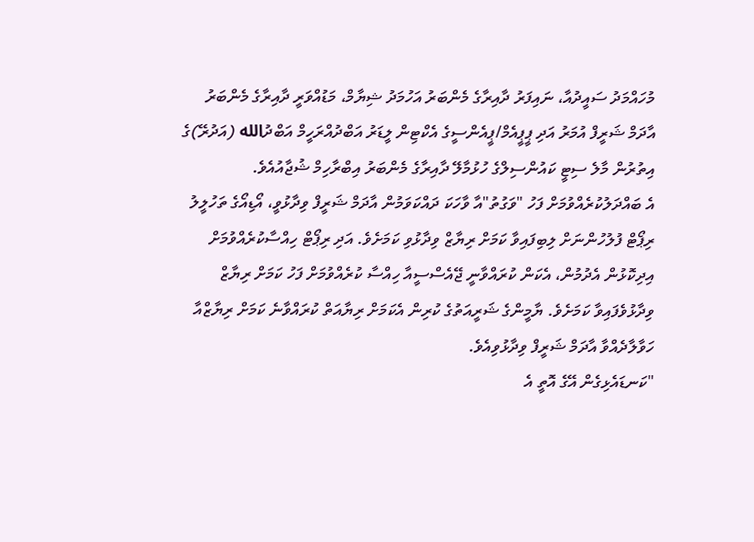މުހައްމަދު ސައީދުއާ، ނައިފަރު ދާއިރާގެ މެންބަރު އަހުމަދު ޝިޔާމް، މަޑުއްވަރީ ދާއިރާގެ މެންބަރު އާދަމް ޝަރީފް އުމަރު އަދި ޕީޕީއެމް/ޕީއެންސީގެ އެކްޓިން ލީޑަރު އަބްދުއްރަހީމް އަބްދުالله (އަދުރޭ)ގެ އިތުރުން މާލެ ސިޓީ ކައުންސިލްގެ ހުޅުމާލޭ ދާއިރާގެ މެންބަރު އިބްރާހިމް ޝުޖާއުއެވެ.
އެ ބައްދަލުކުރެއްވުމަށް ފަހު "ވަގުތު"އާ ވާހަކަ ދައްކަވަމުން އާދަމް ޝަރީފް ވިދާޅުވީ، އޯޑިއޯގެ ތަހުލީލު ރިޕޯޓް ފުލުހުންނަށް ލިބިފައިވާ ކަމަށް ރިޔާޒް ވިދާޅުވި ކަމަށެވެ. އަދި ރިޕޯޓް ހިއްސާކުރެއްވުމަށް އިދިކޮޅުން އެދުމުން، އެކަން ކުރައްވާނީ ޖޭއެސްސީއާ ހިއްސާ ކުރެއްވުމަށް ފަހު ކަމަށް ރިޔާޒް ވިދާޅުވެފައިވާ ކަމަށެވެ. ޔާމީންގެ ޝަރީއަތުގެ ކުރިން އެކަމަށް ރިޔާއަތް ކުރައްވާނެ ކަމަށް ރިޔާޒްއާ ހަވާލާދެއްވާ އާދަމް ޝަރީފް ވިދާޅުވިއެވެ.
"ކަނޑައެޅިގެން އޭގެ އޮތީ އެ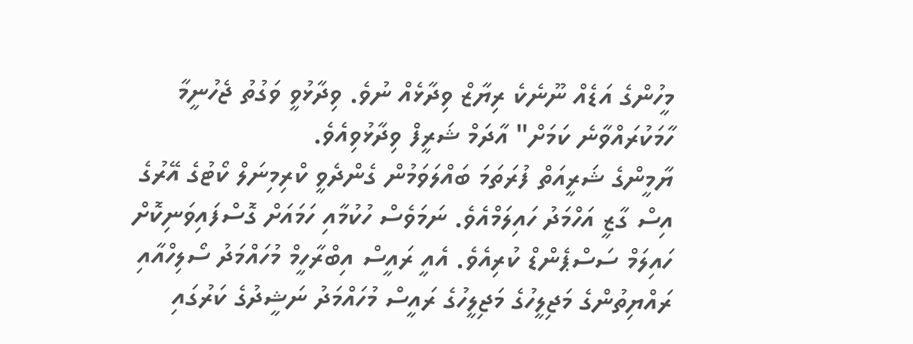މީހުންގެ އަޑެއް ނޫނެކެ ރިޔާޒް ވިދާޅެއް ނުވެ. ވިދާޅުވީ ވަގުތު ޖެހުނީމާ ހާމަކުރައްވާނެ ކަމަށް" އާދަމް ޝަރީފް ވިދާޅުވިއެވެ.
ޔާމީންގެ ޝަރީއަތް ފުރަތަމަ ބައްލަވަމުން ގެންދެވީ ކްރިމިނަލް ކޯޓުގެ އޭރުގެ އިސް ގާޒީ އަހްމަދު ހައިލަމްއެވެ. ނަމަވެސް ހުކުމާއި ހަމައަށް ގޮސްފައިވަނިކޮށް ހައިލަމް ސަސްޕެންޑް ކުރިއެވެ. އެއީ ރައީސް އިބްރާހީމް މުހައްމަދު ސޯލިހްއާއި ރައްޔިތުންގެ މަޖިލީހުގެ މަޖިލީހުގެ ރައީސް މުހައްމަދު ނަޝީދުގެ ކަރުގައި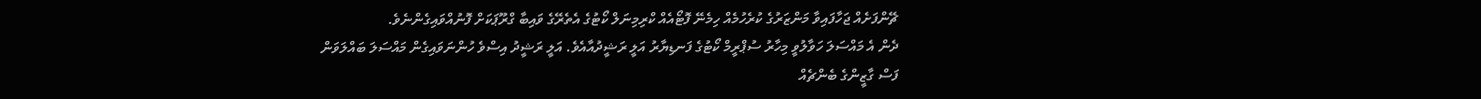ޗޭންފަށެއް ޖަހާފައިވާ މަންޒަރުގެ ކުރެހުމެއް ހިމެނޭ ފޮޓޯއެއް ކްރިމިނަލް ކޯޓުގެ އެތެރޭގެ ވައިބާ ގްރޫޕަކަށް ފޮނުއްވައިގެންނެވެ.
ދެން އެ މައްސަލަ ހަވާލުވީ މިހާރު ސުޕްރީމް ކޯޓުގެ ފަނޑިޔާރު އަލީ ރަޝީދުއާއެވެ. އަލީ ރަޝީދު އިސްވެ ހުންނަވައިގެން މައްސަލަ ބައްލަވަން ފަސް ގާޒީންގެ ބެންޗެއް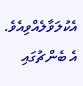އެކުލަވާލެއްވިއެވެ. އެ ބެންޗުގައި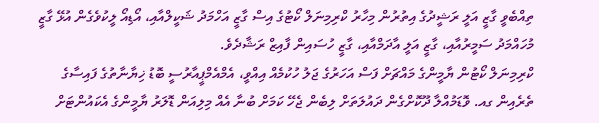ތިއްބެވީ ގާޒީ އަލީ ރަޝީދުގެ އިތުރުން މިހާރު ކްރިމިނަލް ކޯޓުގެ އިސް ގާޒީ އަހްމަދު ޝަކީލްއާއި، އޯޑިއޯ ލީކުވެގެން އުޅޭ ގާޒީ މުހައްމަދު ސަމީރުއާއި، ގާޒީ އަލީ އާދަމްއާއި، ގާޒީ ހުސައިން ފާއިޒް ރަޝާދެވެ.
ކްރިމިނަލް ކޯޓުން ޔާމީންގެ މައްޗަށް ފަސް އަހަރުގެ ޖަލު ހުކުމެއް އިއްވީ، އެމްއެމްޕީއާރުސީ ބޮޑު ޚިޔާނާތުގެ ފައިސާގެ ތެރެއިން ގއ. ވޮޑަމުއްލާ ދޫކޮށްގެން ދައުލަތަށް ލިބެން ޖެހޭ ކަމަށް ބުނާ އެއް މިލިއަން ޑޮލަރު ޔާމީންގެ އެކައުންޓަށް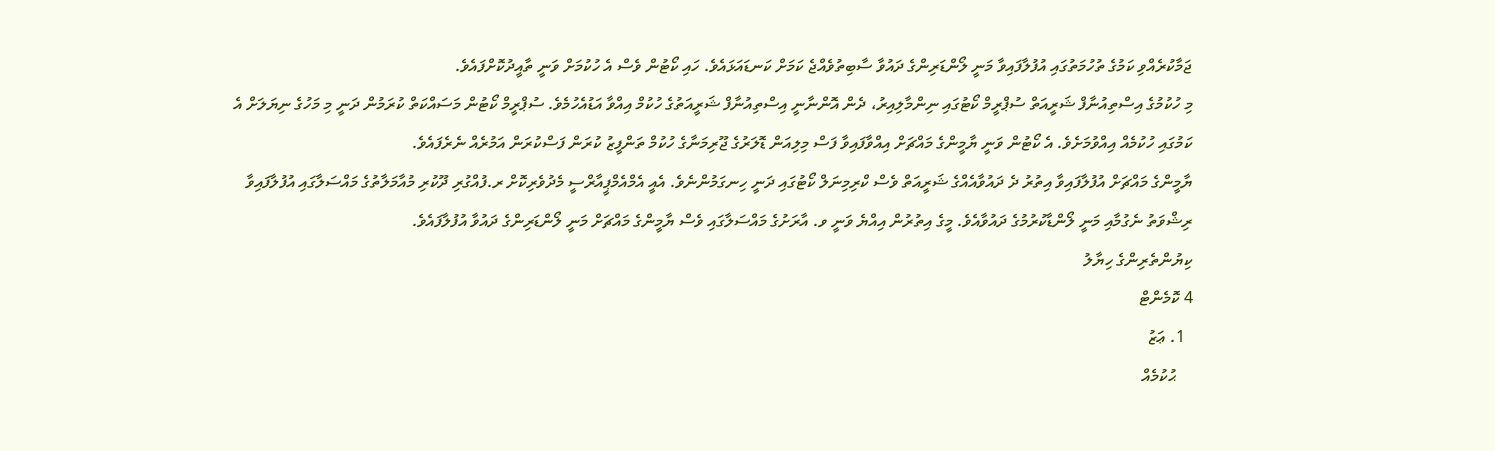ޖަމާކުރެއްވި ކަމުގެ ތުހުމަތުގައި އުފުލާފައިވާ މަނީ ލޯންޑަރިންގެ ދައުވާ ސާބިތުވެއްޖެ ކަމަށް ކަނޑައަޅައެވެ. ހައި ކޯޓުން ވެސް އެ ހުކުމަށް ވަނީ ތާއީދުކޮށްފައެވެ.
މި ހުކުމުގެ އިސްތިއުނާފް ޝަރީއަތް ސުޕްރީމް ކޯޓުގައި ނިންމާލިއިރު، ދެން އޮންނާނީ އިސްތިއުނާފް ޝަރީއަތުގެ ހުކުމް އިއްވާ އަޑުއެހުމެވެ. ސުޕްރީމް ކޯޓުން މަސައްކަތް ކުރަމުން ދަނީ މި މަހުގެ ނިޔަލަށް އެ ކަމުގައި ހުކުމެއް އިއްވުމަށެވެ. އެ ކޯޓުން ވަނީ ޔާމީންގެ މައްޗަށް އިއްވާފައިވާ ފަސް މިލިއަން ޑޮލަރުގެ ޖޫރިމަނާގެ ހުކުމް ތަންފީޒު ކުރަން ފަސްކުރަން އަމުރެއް ނެރެފައެވެ.
ޔާމީންގެ މައްޗަށް އުފުލާފައިވާ އިތުރު ދެ ދައުވާއެއްގެ ޝަރީއަތް ވެސް ކްރިމިނަލް ކޯޓުގައި ދަނީ ހިނގަމުންނެވެ. އެއީ އެމްއެމްޕީއާރްސީ މެދުވެރިކޮށް ރ.ފުއްގުރި ދޫކުރި މުއާމަލާތުގެ މައްސަލާގައި އުފުލާފައިވާ ރިޝްވަތު ނެގުމާއި މަނީ ލޯންޑާކުރުމުގެ ދައުވާއެވެ. މީގެ އިތުރުން އިއްޔެ ވަނީ ވ. އާރަށުގެ މައްސަލާގައި ވެސް ޔާމީންގެ މައްޗަށް މަނީ ލޯންޑަރިންގެ ދައުވާ އުފުލާފައެވެ.
ކިޔުންތެރިންގެ ހިޔާލު
4 ކޮމެންޓް
  1. ޢަޒު
    ޙުކުމެއް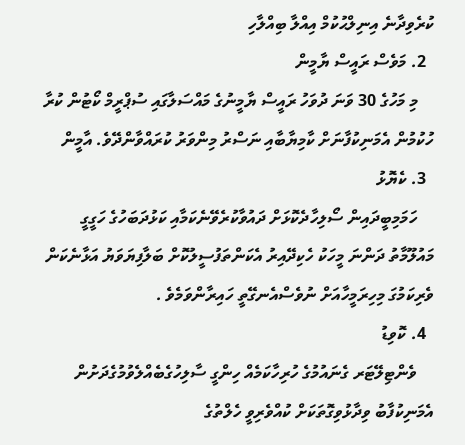ކުރެވިދާނެ އިނިލްޙުކުމް އިއްލާ ބިއްލާހި
  2. މަވެސް ރައީސް ޔާމީން
    މި މަހުގެ 30 ވަނަ ދުވަހު ރައީސް ޔާމީނުގެ މައްސަލާގައި ސުޕްރީމް ކޯޓުން ކުރާ ހުކުމުން އެމަނިކުފާނަށް ކާމިޔާބާއި ނަސްރު މިންވަރު ކުރައްވާންދޭވެ. އާމީން
  3. ކެޔޮޅު
    ހަމަމިބީދައިން ސޯލިހާދެކޮޅަށް ދައުވާކުރެވޭނެކަމާއި ކަޅުދަބަހުގެ ހަގީގީ މައުލޫމާތު ދަންނަ މީހަކު ހެކިދޭއިރު އެކަންތަފުސީލުކޮށް ބަލާފިޔަވަޔު އަޅާނެކަން ވެރިކަމުގަ މިހިރަމީހާއަށް ނުވެސްއެނގޭތީ ހައިރާންވަމެވެ .
  4. ކޮވިޑު
    ވެންޓިލޭޓަރ ގެނައުމުގެ ހުރިހާކަމެއް ހިންގީ ސާލިހުގެބެއްލެވުމުގެދަށުން އެމަނިކުފާބު ވިދާޅުވިގޮތަކަށް ކުއްވެރިވީ ހެލްތުގެ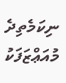ނިކަމެތިދެ މުއަޢްޒަފަކު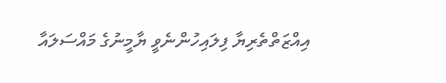އިއްޒަތްތެރިޔާ ފިލައިހުންނެވީ ޔާމީނުގެ މައްސަލައާ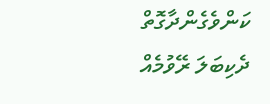ކަންވެގެންދާގޮތް ދެކިބަލަ ރޭވުމެއް